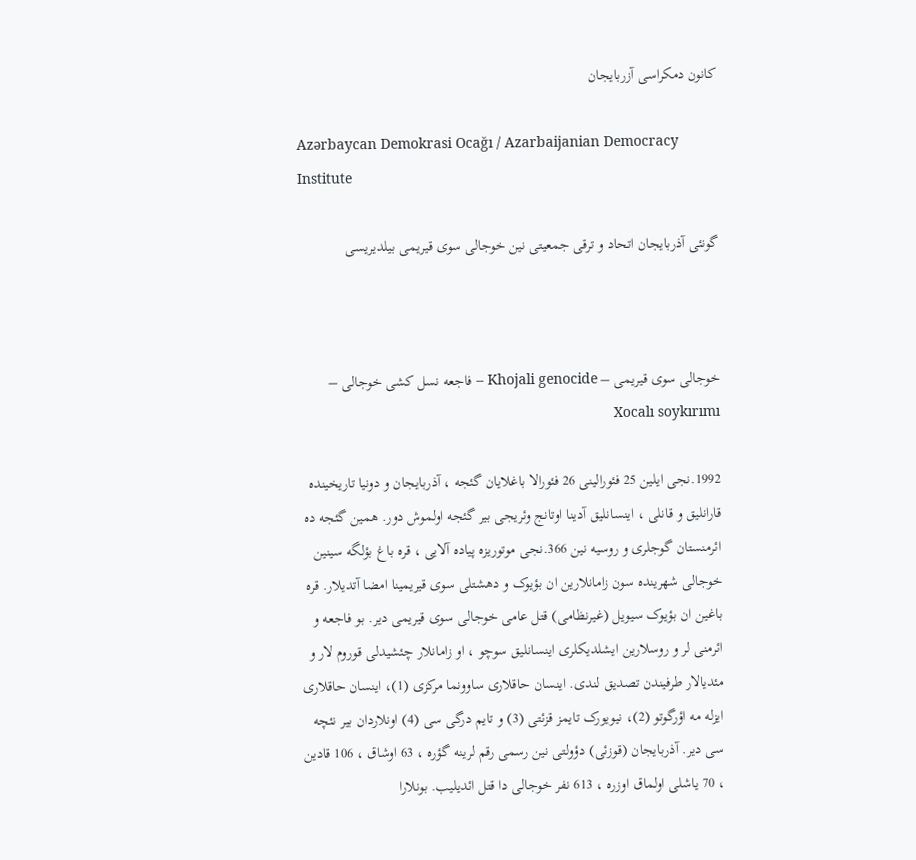کانون دمکراسی آزربايجان

Azərbaycan Demokrasi Ocağı / Azarbaijanian Democracy Institute

گونئی آذربایجان اتحاد و ترقی جمعیتی نین خوجالی سوی قیریمی بیلدیریسی



خوجالی سوی قیریمی – Khojali genocide – فاجعه نسل کشی خوجالی – Xocalı soykırımı

1992.نجی ایلین 25 فئورالینی 26 فئورالا باغلایان گئجه ، آذربایجان و دونیا تاریخینده قارانلیق و قانلی ، اینسانلیق آدینا اوتانج وئریجی بیر گئجه اولموش دور. همین گئجه ده ائرمنستان گوجلری و روسیه نین 366.نجی موتوریزه پیاده آلایی ، قره باغ بؤلگه سینین خوجالی شهرینده سون زامانلارین ان بؤیوک و دهشتلی سوی قیریمینا امضا آتدیلار. قره باغین ان بؤیوک سیویل (غیرنظامی) قتل عامی خوجالی سوی قیریمی دیر. بو فاجعه و ائرمنی لر و روسلارین ایشلدیکلری اینسانلیق سوچو ، او زامانلار چئشیدلی قوروم لار و مئدیالار طرفیندن تصدیق لندی. اینسان حاقلاری ساوونما مرکزی (1)، اینسان حاقلاری ایزله مه اؤرگوتو (2)، نیویورک تایمز قزئتی (3) و تایم درگی سی (4) اونلاردان بیر نئچه سی دیر. آذربایجان (قوزئی) دؤولتی نین رسمی رقم لرینه گؤره ، 63 اوشاق ، 106 قادین ، 70 یاشلی اولماق اوزره ، 613 نفر خوجالی دا قتل ائدیلیب. بونلارا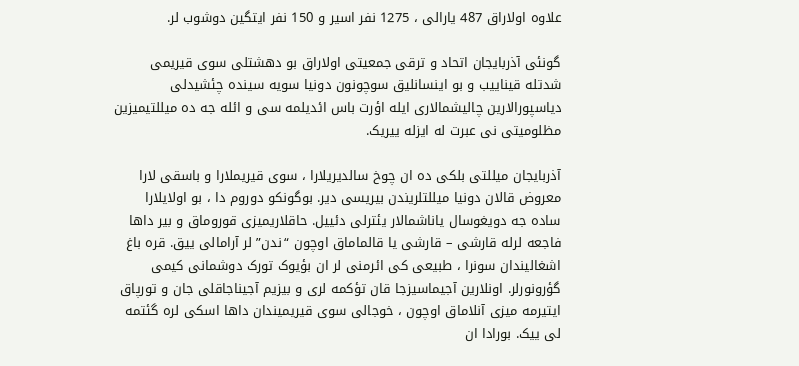علاوه اولاراق 487 یارالی ، 1275 نفر اسیر و 150 نفر ایتگین دوشوب لر.

گونئی آذربایجان اتحاد و ترقی جمعیتی اولاراق بو دهشتلی سوی قیریمی شدتله قیناییب و بو اینسانلیق سوچونون دونیا سویه سینده چئشیدلی دیاسپورالارین چالیشمالاری ایله اؤرت باس ائدیلمه سی و ائله جه ده میللتیمیزین مظلومیتی نی عبرت له ایزله ییریک.

آذربایجان میللتی بلکی ده ان چوخ سالدیریلارا ، سوی قیریملارا و باسقی لارا معروض قالان دونیا میللتلریندن بیریسی دیر. بوگونکو دوروم دا ، بو اولایلارا ساده جه دویغوسال یاناشمالار یئترلی دئییل. حاقلاریمیزی قوروماق و بیر داها فاجعه لرله قارشی – قارشی یا قالماماق اوچون “ندن” لر آرامالی ییق. قره باغ اشغالیندان سونرا ، طبیعی کی ائرمنی لر ان بؤیوک تورک دوشمانی کیمی گؤرونورلر. اونلارین آجیماسیزجا قان تؤکمه لری و بیزیم آجیناجاقلی جان و تورپاق ایتیرمه میزی آنلاماق اوچون ، خوجالی سوی قیریمیندان داها اسکی لره گئتمه لی ییک. بورادا ان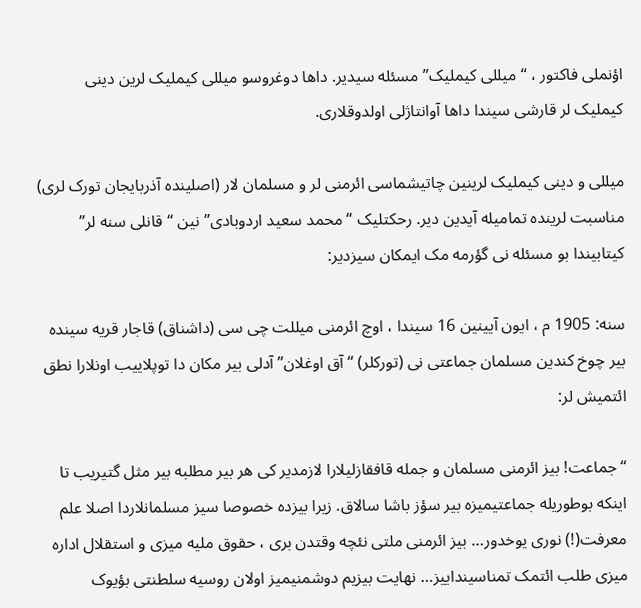اؤنملی فاکتور ، “میللی کیملیک” مسئله سیدیر. داها دوغروسو میللی کیملیک لرین دینی کیملیک لر قارشی سیندا داها آوانتاژلی اولدوقلاری.

میللی و دینی کیملیک لرینین چاتیشماسی ائرمنی لر و مسلمان لار (اصلینده آذربایجان تورک لری) مناسبت لرینده تمامیله آیدین دیر. رحکتلیک “محمد سعید اردوبادی” نین “قانلی سنه لر” کیتابیندا بو مسئله نی گؤرمه مک ایمکان سیزدیر:

سنه: 1905 م ، ایون آیینین 16 سیندا ، اوچ ائرمنی میللت چی سی (داشناق) قاجار قریه سینده بیر چوخ کندین مسلمان جماعتی نی (تورکلر) “آق اوغلان” آدلی بیر مکان دا توپلاییب اونلارا نطق ائتمیش لر:

“جماعت! بیز ائرمنی مسلمان و جمله قافقازلیلارا لازمدیر کی هر بیر مطلبه بیر مثل گتیریب تا اینکه بوطوریله جماعتیمیزه بیر سؤز باشا سالاق. زیرا بیزده خصوصا سیز مسلمانلاردا اصلا علم معرفت(!) نوری یوخدور… بیز ائرمنی ملتی نئچه وقتدن بری ، حقوق ملیه میزی و استقلال اداره میزی طلب ائتمک تمناسینداییز… نهایت بیزیم دوشمنیمیز اولان روسیه سلطنتی بؤیوک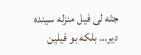جثه لی فیل منزله سینده دیر… بلکه بو فیلین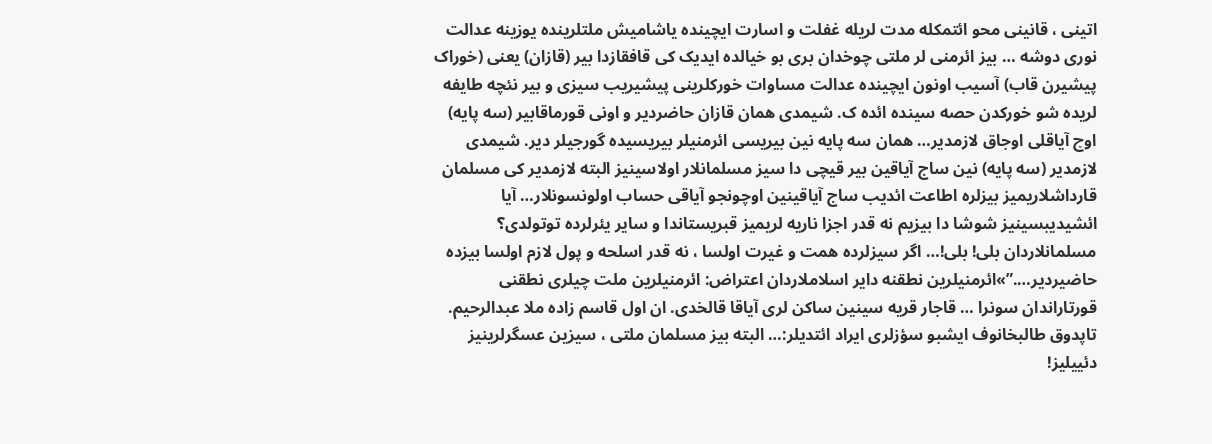اتینی ، قانینی محو ائتمکله مدت لریله غفلت و اسارت ایچینده یاشامیش ملتلرینده یوزینه عدالت نوری دوشه … بیز ائرمنی لر ملتی چوخدان بری بو خیالده ایدیک کی قافقازدا بیر (قازان) یعنی (خوراک پیشیرن قاب) آسیب اونون ایچینده عدالت مساوات خورکلرینی پیشیریب سیزی و بیر نئچه طایفه لریده شو خورکدن حصه سینده ائده ک. شیمدی همان قازان حاضردیر و اونی قورماقابیر (سه پایه) اوچ آیاقلی اوجاق لازمدیر… همان سه پایه نین بیریسی ائرمنیلر بیریسیده گورجیلر دیر. شیمدی لازمدیر (سه پایه) نین ساج آیاقین بیر قیچی دا سیز مسلمانلار اولاسینیز البته لازمدیر کی مسلمان قارداشلاریمیز بیزلره اطاعت ائدیب ساج آیاقینین اوچونجو آیاقی حساب اولونسونلار… آیا ائشیدیبسینیز شوشا دا بیزیم نه قدر اجزا ناریه لریمیز قبریستاندا و سایر یئرلرده توتولدی؟ مسلمانلاردان بلی! بلی!… اگر سیزلرده همت و غیرت اولسا ، نه قدر اسلحه و پول لازم اولسا بیزده حاضیردیر….”»ائرمنیلرین نطقنه دایر اسلاملاردان اعتراض: ائرمنیلرین ملت چیلری نطقنی قورتاراندان سونرا … قاجار قریه سینین ساکن لری آیاقا قالخدی. ان اول قاسم زاده ملا عبدالرحیم. تاپدوق طالبخانوف ایشبو سؤزلری ایراد ائتدیلر:… البته بیز مسلمان ملتی ، سیزین عسگرلرینیز دئییلیز!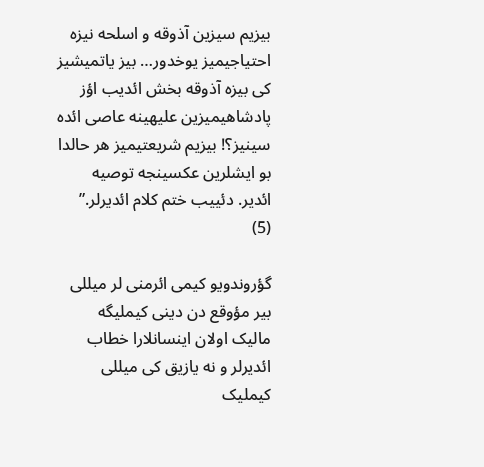بیزیم سیزین آذوقه و اسلحه نیزه احتیاجیمیز یوخدور… بیز یاتمیشیز کی بیزه آذوقه بخش ائدیب اؤز پادشاهیمیزین علیهینه عاصی ائده سینیز؟! بیزیم شریعتیمیز هر حالدا بو ایشلرین عکسینجه توصیه ائدیر. دئییب ختم کلام ائدیرلر.” (5)

گؤروندویو کیمی ائرمنی لر میللی بیر مؤوقع دن دینی کیملیگه مالیک اولان اینسانلارا خطاب ائدیرلر و نه یازیق کی میللی کیملیک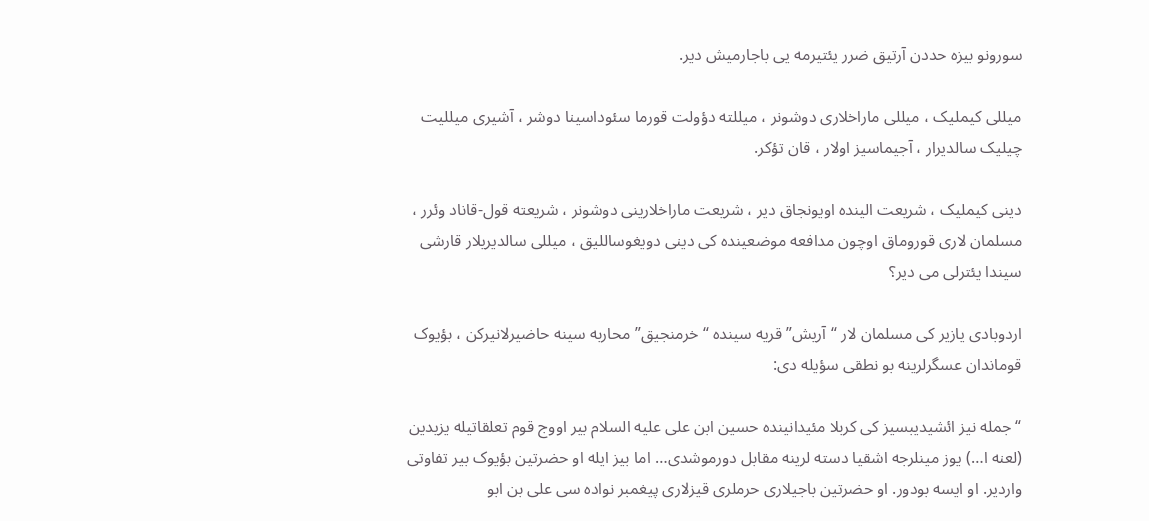سورونو بیزه حددن آرتیق ضرر یئتیرمه یی باجارمیش دیر.

میللی کیملیک ، میللی ماراخلاری دوشونر ، میللته دؤولت قورما سئوداسینا دوشر ، آشیری میللیت چیلیک سالدیرار ، آجیماسیز اولار ، قان تؤکر.

دینی کیملیک ، شریعت الینده اویونجاق دیر ، شریعت ماراخلارینی دوشونر ، شریعته قول-قاناد وئرر ، مسلمان لاری قوروماق اوچون مدافعه موضعینده کی دینی دویغوساللیق ، میللی سالدیریلار قارشی سیندا یئترلی می دیر؟

اردوبادی یازیر کی مسلمان لار “آریش” قریه سینده “خرمنجیق” محاربه سینه حاضیرلانیرکن ، بؤیوک قوماندان عسگرلرینه بو نطقی سؤیله دی:

“جمله نیز ائشیدیبسیز کی کربلا مئیدانینده حسین ابن علی علیه السلام بیر اووج قوم تعلقاتیله یزیدین (لعنه ا…) یوز مینلرجه اشقیا دسته لرینه مقابل دورموشدی… اما بیز ایله او حضرتین بؤیوک بیر تفاوتی واردیر. او ایسه بودور. او حضرتین باجیلاری حرملری قیزلاری پیغمبر نواده سی علی بن ابو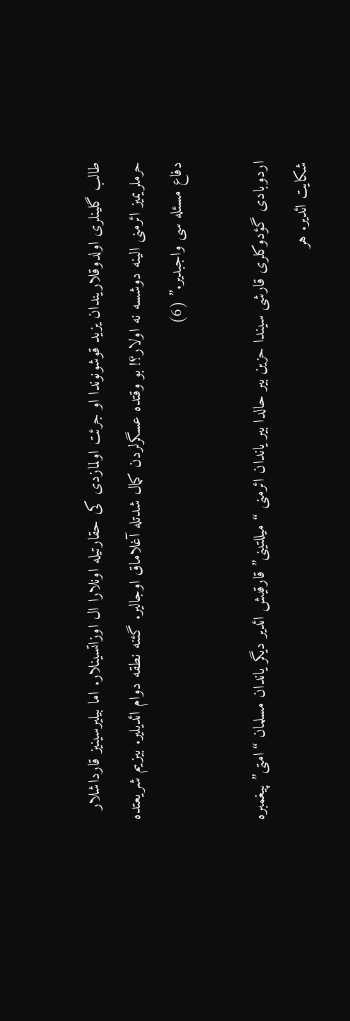طالب گلینلری اولدوقلاریندان یزید قوشونوندا او جرئت اولمازدی کی حقارتیله اونلارا ال اوزاتسینلار. اما بیلیرسینیز قارداشلار حرملریمیز ائرمنی الینه دوشسه نه اولار؟! بو وقتده عسگرلردن کمال شدتله آغلاماق اوجالیر. گئنه نطقه دوام ائدیلیر. بیزیم شریعتده دفاع مسئله سی واجبدیر.” (6)

اردوبادی گؤدوکلری قارشی سیندا حزین بیر حالدا بیر یاندان ائرمنی “میللتینی” قارقیش ائدیر دیگر یاندان مسلمان “امتی” پیغمبره شکایت ائدیر. هر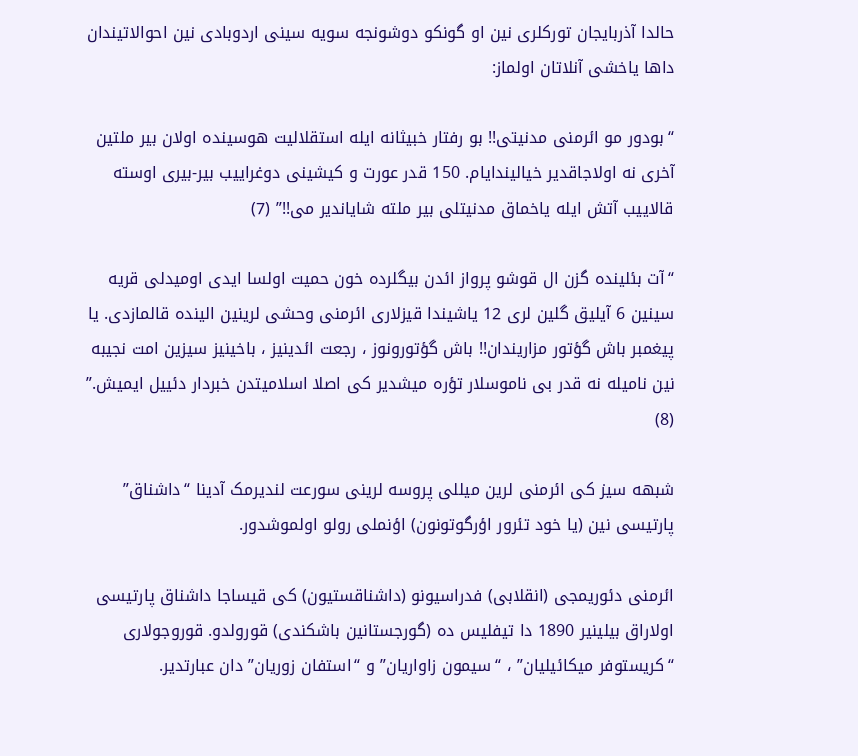حالدا آذربایجان تورکلری نین او گونکو دوشونجه سویه سینی اردوبادی نین احوالاتیندان داها یاخشی آنلاتان اولماز:

“بودور مو ائرمنی مدنیتی!! بو رفتار خبیثانه ایله استقلالیت هوسینده اولان بیر ملتین آخری نه اولاجاقدیر خیالیندایام. 150 قدر عورت و کیشینی دوغراییب بیر-بیری اوسته قالاییب آتش ایله یاخماق مدنیتلی بیر ملته شایاندیر می!!” (7)

“آت بئلینده گزن ال قوشو پرواز ائدن بیگلرده خون حمیت اولسا ایدی اومیدلی قریه سینین 6 آیلیق گلین لری 12 یاشیندا قیزلاری ائرمنی وحشی لرینین الینده قالمازدی. یا پیغمبر باش گؤتور مزاریندان!! باش گؤتورونوز ، رجعت ائدینیز ، باخینیز سیزین امت نجیبه نین نامیله نه قدر بی ناموسلار تؤره میشدیر کی اصلا اسلامیتدن خبردار دئییل ایمیش.” (8)

شبهه سیز کی ائرمنی لرین میللی پروسه لرینی سورعت لندیرمک آدینا “داشناق” پارتیسی نین (یا خود تئرور اؤرگوتونون) اؤنملی رولو اولموشدور.

ائرمنی دئوریمجی (انقلابی) فدراسیونو (داشناقستیون) کی قیساجا داشناق پارتیسی اولاراق بیلینیر 1890 دا تیفلیس ده (گورجستانین باشکندی) قورولدو. قوروجولاری “کریستوفر میکائیلیان” ، “سیمون زاواریان” و “استفان زوریان” دان عبارتدیر.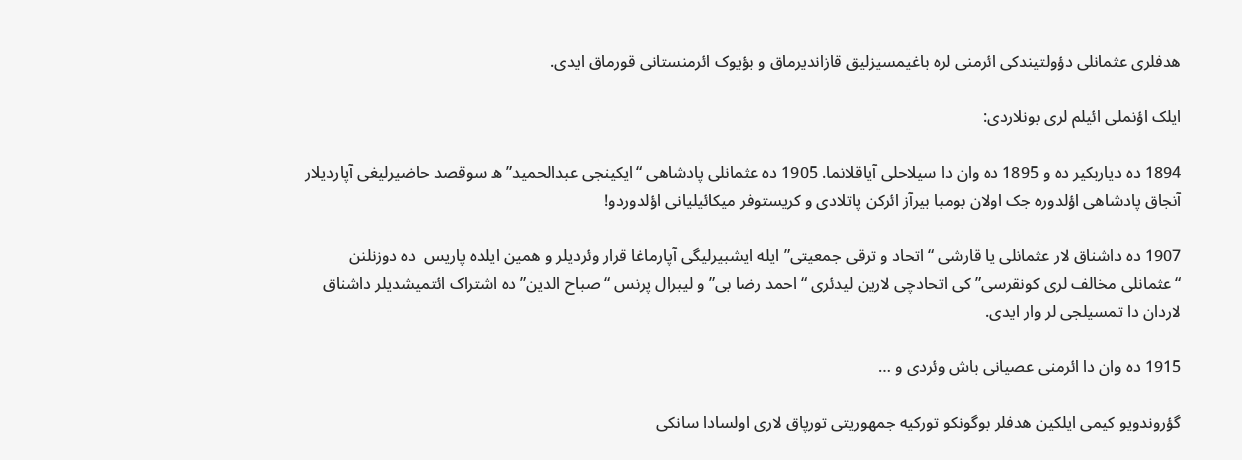هدفلری عثمانلی دؤولتیندکی ائرمنی لره باغیمسیزلیق قازاندیرماق و بؤیوک ائرمنستانی قورماق ایدی.

ایلک اؤنملی ائیلم لری بونلاردی:

1894 ده دیاربکیر ده و 1895 ده وان دا سیلاحلی آیاقلانما. 1905 ده عثمانلی پادشاهی “ایکینجی عبدالحمید”ه سوقصد حاضیرلیغی آپاردیلار آنجاق پادشاهی اؤلدوره جک اولان بومبا بیرآز ائرکن پاتلادی و کریستوفر میکائیلیانی اؤلدوردو!

1907 ده داشناق لار عثمانلی یا قارشی “اتحاد و ترقی جمعیتی” ایله ایشبیرلیگی آپارماغا قرار وئردیلر و همین ایلده پاریس  ده دوزنلنن “عثمانلی مخالف لری کونقرسی” کی اتحادچی لارین لیدئری “احمد رضا بی” و لیبرال پرنس “صباح الدین” ده اشتراک ائتمیشدیلر داشناق لاردان دا تمسیلجی لر وار ایدی.

1915 ده وان دا ائرمنی عصیانی باش وئردی و …

گؤروندویو کیمی ایلکین هدفلر بوگونکو تورکیه جمهوریتی تورپاق لاری اولسادا سانکی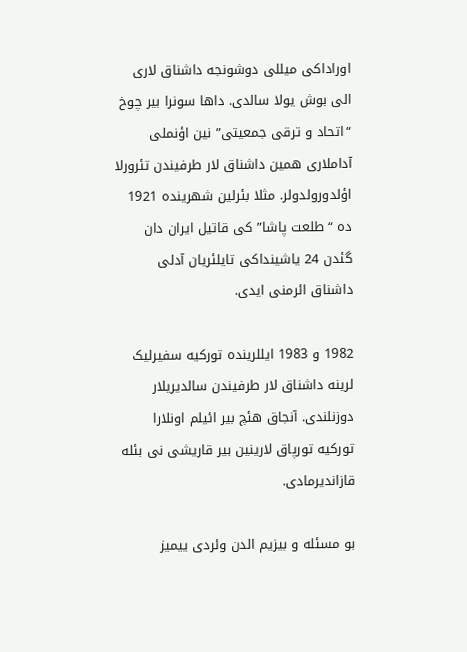اوراداکی میللی دوشونجه داشناق لاری الی بوش یولا سالدی. داها سونرا بیر چوخ “اتحاد و ترقی جمعیتی” نین اؤنملی آداملاری همین داشناق لار طرفیندن تئرورلا اؤلدورولدولر. مثلا بئرلین شهرینده 1921 ده “طلعت پاشا” کی قاتیل ایران دان گئدن 24 یاشینداکی تایلئریان آدلی داشناق ائرمنی ایدی.

1982 و 1983 ایللرینده تورکیه سفیرلیک لرینه داشناق لار طرفیندن سالدیریلار دوزنلندی. آنجاق هئچ بیر ائیلم اونلارا تورکیه تورپاق لارینین بیر قاریشی نی بئله قازاندیرمادی.

بو مسئله و بیزیم الدن وئردی ییمیز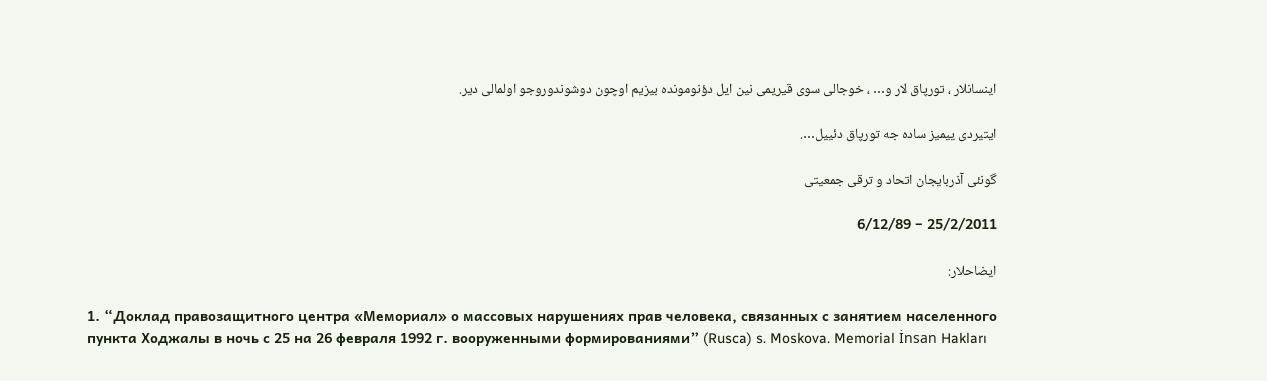اینسانلار ، تورپاق لار و… ، خوجالی سوی قیریمی نین ایل دؤنومونده بیزیم اوچون دوشوندوروجو اولمالی دیر.

ایتیردی ییمیز ساده جه تورپاق دئییل….

گونئی آذربایجان اتحاد و ترقی جمعیتی

25/2/2011 – 6/12/89

ایضاحلار:

1. “Доклад правозащитного центра «Мемориал» о массовых нарушениях прав человека, связанных с занятием населенного пункта Ходжалы в ночь с 25 на 26 февраля 1992 г. вооруженными формированиями” (Rusca) s. Moskova. Memorial İnsan Hakları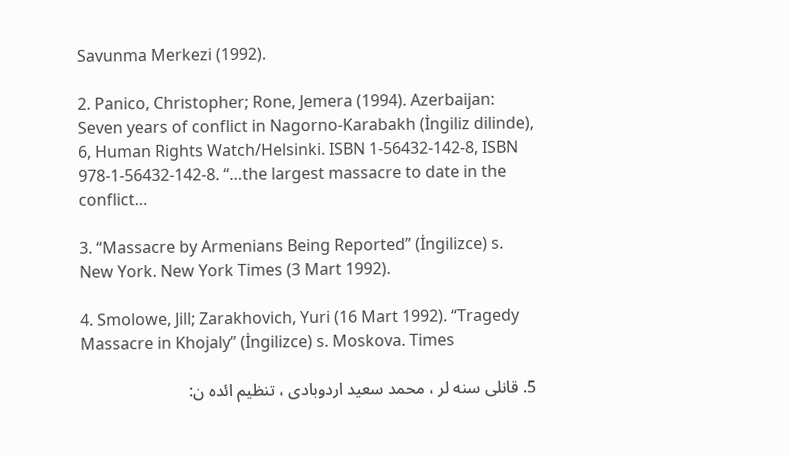Savunma Merkezi (1992).

2. Panico, Christopher; Rone, Jemera (1994). Azerbaijan: Seven years of conflict in Nagorno-Karabakh (İngiliz dilinde), 6, Human Rights Watch/Helsinki. ISBN 1-56432-142-8, ISBN 978-1-56432-142-8. “…the largest massacre to date in the conflict…

3. “Massacre by Armenians Being Reported” (İngilizce) s. New York. New York Times (3 Mart 1992).

4. Smolowe, Jill; Zarakhovich, Yuri (16 Mart 1992). “Tragedy Massacre in Khojaly” (İngilizce) s. Moskova. Times

5. قانلی سنه لر ، محمد سعید اردوبادی ، تنظیم ائده ن: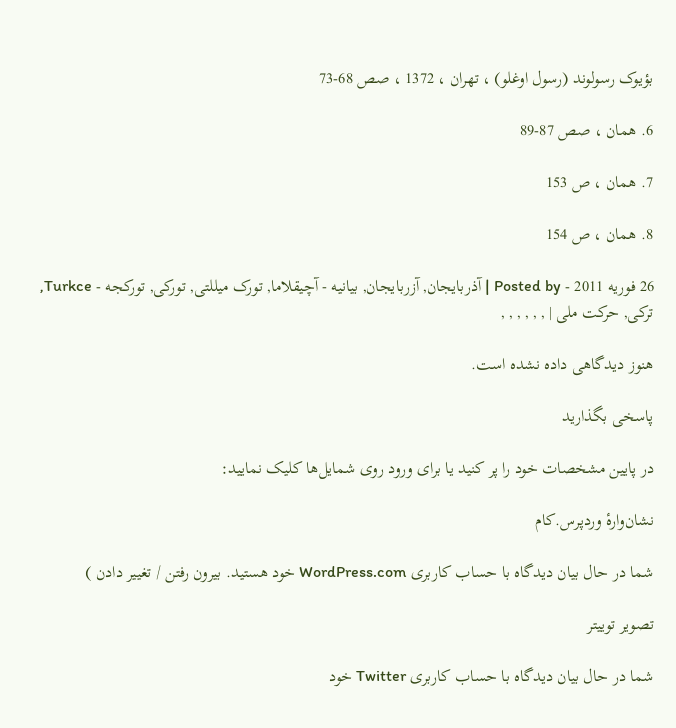بؤیوک رسولوند (رسول اوغلو) ، تهران ، 1372 ، صص 68-73

6. همان ، صص 87-89

7. همان ، ص 153

8. همان ، ص 154

26 فوریه 2011 - Posted by | آذربایجان, آزربایجان, بیانیه - آچیقلاما, تورک میللتی, تورکی, تورکجه - Turkce, ترکی, حرکت ملی | , , , , , ,

هنوز دیدگاهی داده نشده است.

پاسخی بگذارید

در پایین مشخصات خود را پر کنید یا برای ورود روی شمایل‌ها کلیک نمایید:

نشان‌وارهٔ وردپرس.کام

شما در حال بیان دیدگاه با حساب کاربری WordPress.com خود هستید. بیرون رفتن / تغییر دادن )

تصویر توییتر

شما در حال بیان دیدگاه با حساب کاربری Twitter خود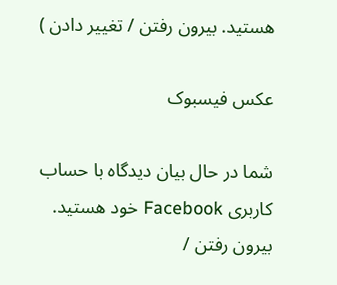هستید. بیرون رفتن / تغییر دادن )

عکس فیسبوک

شما در حال بیان دیدگاه با حساب کاربری Facebook خود هستید. بیرون رفتن /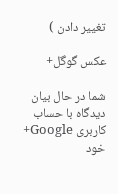تغییر دادن )

عکس گوگل+

شما در حال بیان دیدگاه با حساب کاربری Google+ خود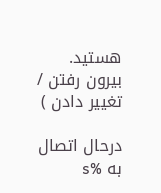هستید. بیرون رفتن / تغییر دادن )

درحال اتصال به %s